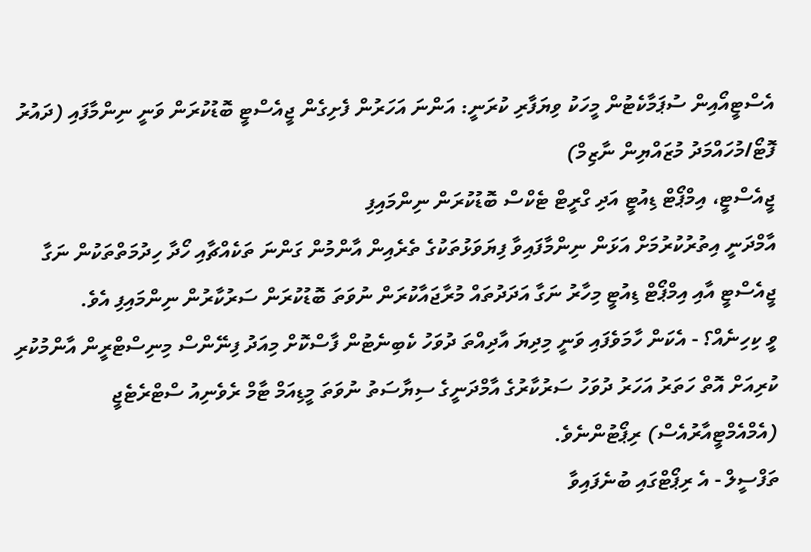އެސްޓީއޯއިން ސުޕަމާކެޓުން މީހަކު ވިޔަފާރި ކުރަނީ: އަންނަ އަހަރުން ފެށިގެން ޖީއެސްޓީ ބޮޑުކުރަން ވަނީ ނިންމާފައި (ދައުރު ފޮޓޯ/މުހައްމަދު މުޒައްޔިން ނާޒިމް)
ޖީއެސްޓީ، އިމްޕޯޓް ޑިއުޓީ އަދި ގްރީޓް ޓެކްސް ބޮޑުކުރަން ނިންމައިފި
އާމްދަނީ އިތުރުކުރުމަށް އަޅަން ނިންމާފައިވާ ފިޔަވަޅުތަކުގެ ތެރެއިން އާންމުން ގަންނަ ތަކެއްޗާއި ހޯދާ ހިދުމަތްތަކުން ނަގާ ޖީއެސްޓީ އާއި އިމްޕޯޓް ޑިއުޓީ މިހާރު ނަގާ އަދަދުތައް މުރާޖައާކުރަން ނުވަތަ ބޮޑުކުރަން ސަރުކާރުން ނިންމައިފި އެވެ.
ވީ ކިހިނެއް؟ - އެކަން ހާމަވެފައި ވަނީ މިދިޔަ އާދިއްތަ ދުވަހު ކެބިނެޓުން ފާސްކޮށް މިއަދު ފިނޭންސް މިނިސްޓްރީން އާންމުކުރި ކުރިއަށް އޮތް ހަތަރު އަހަރު ދުވަހު ސަރުކާރުގެ އާމްދަނީގެ ސިޔާސަތު ނުވަތަ މީޑިއަމް ޓާމް ރެވެނިއު ސްޓްރެޓެޖީ (އެމްއެމްޓީއާރުއެސް) ރިޕޯޓުންނެވެ.
ތަފްސީލް - އެ ރިޕޯޓްގައި ބުނެފައިވާ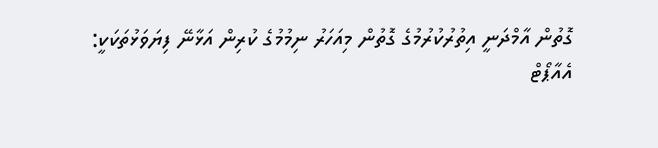ގޮތުން އާމްދަނީ އިތުރުކުރުމުގެ ގޮތުން މިއަހަރު ނިމުމުގެ ކުރިން އަޅާނޭ ފިޔަވަޅުތަކަކީ:
އެއާޕޯޓް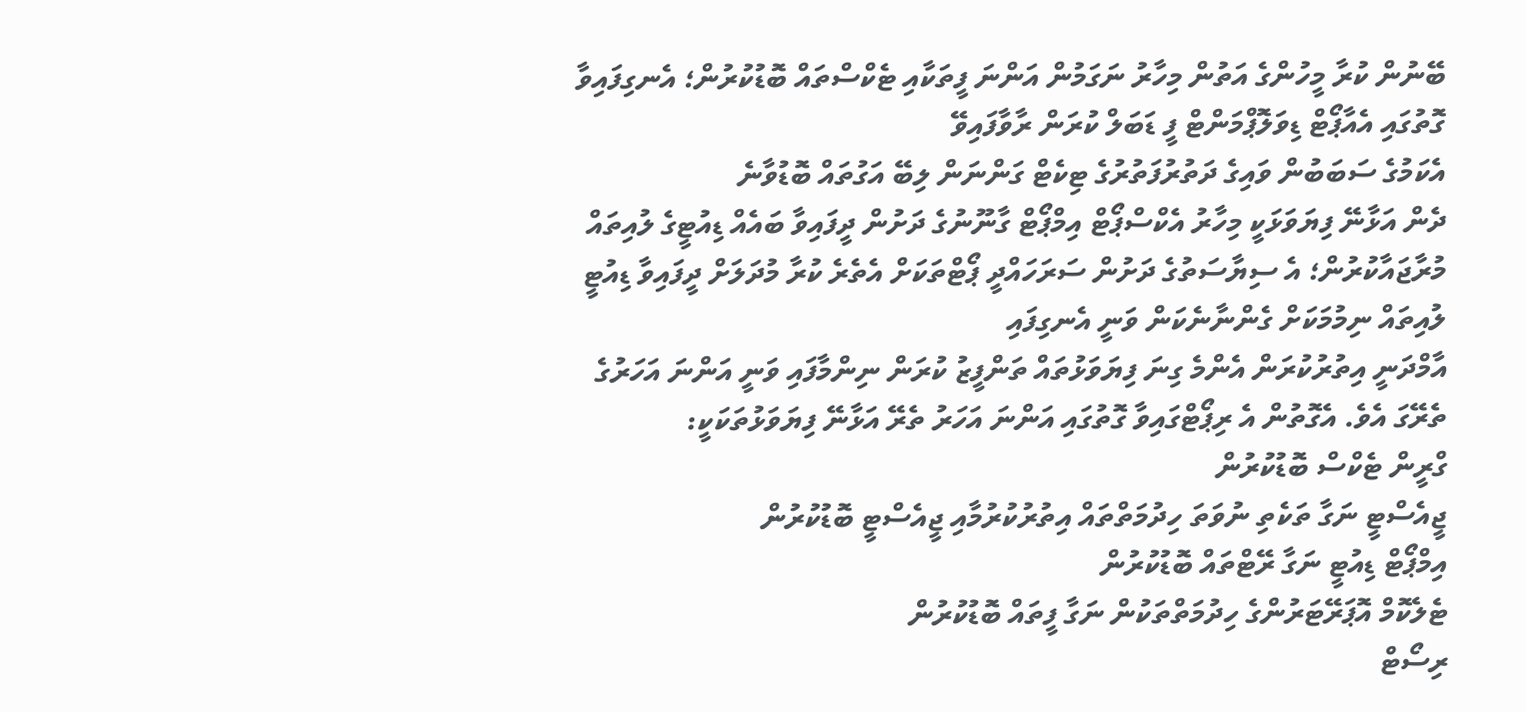ބޭނުން ކުރާ މީހުންގެ އަތުން މިހާރު ނަގަމުން އަންނަ ފީތަކާއި ޓެކްސްތައް ބޮޑުކުރުން؛ އެނގިފައިވާ ގޮތުގައި އެއާޕޯޓް ޑިވަލޮޕްމަންޓް ފީ ޑަބަލް ކުރަން ރާވާފައިވޭ
އެކަމުގެ ސަބަބުން ވައިގެ ދަތުރުފަތުރުގެ ޓިކެޓް ގަންނަން ލިބޭ އަގުތައް ބޮޑުވާނެ
ދެން އަޅާނޭ ފިޔަވަޅަކީ މިހާރު އެކްސްޕޯޓް އިމްޕޯޓް ގާނޫނުގެ ދަށުން ދީފައިވާ ބައެއް ޑިއުޓީގެ ލުއިތައް މުރާޖައާކުރުން؛ އެ ސިޔާސަތުގެ ދަށުން ސަރަހައްދީ ޕޯޓްތަކަށް އެތެރެ ކުރާ މުދަލަށް ދީފައިވާ ޑިއުޓީ ލުއިތައް ނިމުމަކަށް ގެންނާނެކަން ވަނީ އެނގިފައި
އާމްދަނީ އިތުރުކުރަން އެންމެ ގިނަ ފިޔަވަޅުތައް ތަންފީޒު ކުރަން ނިންމާފައި ވަނީ އަންނަ އަހަރުގެ ތެރޭގަ އެވެ. އެގޮތުން އެ ރިޕޯޓްގައިވާ ގޮތުގައި އަންނަ އަހަރު ތެރޭ އަޅާނޭ ފިޔަވަޅުތަކަކީ:
ގްރީން ޓެކްސް ބޮޑުކުރުން
ޖީއެސްޓީ ނަގާ ތަކެތި ނުވަތަ ހިދުމަތްތައް އިތުރުކުރުމާއި ޖީއެސްޓީ ބޮޑުކުރުން
އިމްޕޯޓް ޑިއުޓީ ނަގާ ރޭޓްތައް ބޮޑުކުރުން
ޓެލެކޮމް އޮޕަރޭޓަރުންގެ ހިދުމަތްތަކުން ނަގާ ފީތައް ބޮޑުކުރުން
ރިސޯޓް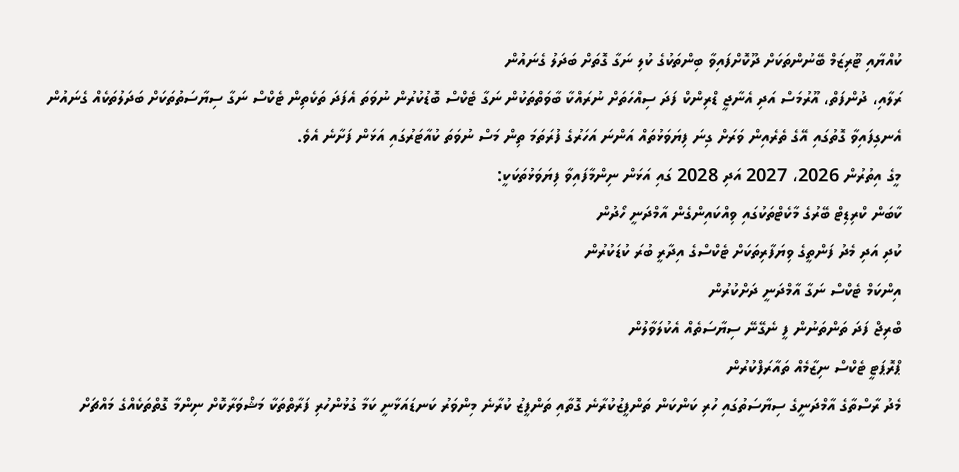ކުއްޔާއި ޓޫރިޒަމް ބޭނުންތަކަށް ދޫކޮށްފައިވާ ބިންތަކުގެ ކުލި ނަގާ ގޮތަށް ބަދަލު ގެނައުން
ރަލާއި، ދުންފަތް، އޫރުމަސް އަދި އެނާޖީ ޑްރިންކް ފަދަ ސިއްހަތަށް ނުރައްކާ ބާވަތްތަކުން ނަގާ ޓެކްސް ބޮޑުކުރުން ނުވަތަ އެފަދަ ތަކެތިން ޓެކްސް ނަގާ ސިޔާސަތުތަކަށް ބަދަލުތަކެއް ގެނައުން
އެނގިފައިވާ ގޮތުގައި އޭގެ ތެރެއިން ވަރަށް ގިނަ ފިޔަވަޅުތައް އަންނަ އަހަރުގެ ފުރަތަމަ ތިން މަސް ނުވަތަ ކުއާޓަރުގައި އަޅަން ފަށާނެ އެވެ.
މީގެ އިތުރުން 2026، 2027 އަދި 2028 ގައި އަޅަން ނިންމާފައިވާ ފިޔަވަޅުތަކަކީ:
ކާބަން ކްރިޑިޓް ބޭރުގެ މާކެޓްތަކުގައި ވިއްކައިންގެން އާމްދަނީ ހޯދުން
ކުދި އަދި މެދު ފަންތީގެ ވިޔަފާރިތަކަށް ޓެކްސްގެ އިދާރީ ބުރަ ކުޑަކުރުން
އިންކަމް ޓެކްސް ނަގާ އާމްދަނީ ދަށްކުރުން
ބްރިޖް ފަދަ ތަންތަނުން ފީ ނެގޭނޭ ސިޔާސަތެއް އެކުލަވާލުން
ޕްރޮޕަޓީ ޓެކްސް ނިޒާމެއް ތައާރަފްކުރުން
މެދު ރާސްތާގެ އާމްދަނީގެ ސިޔާސަތުގައި ހުރި ކަންކަން ތަންފީޒުކުރާނެ ގޮތާއި ތަންފީޒު ކުރާނެ މިންވަރު ކަނޑައަޅާނީ ކަމާ ގުޅުންހުރި ފަރާތްތަކާ މަޝްވަރާކޮށް ނިންމާ ގޮތްތަކެއްގެ މައްޗަށް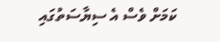ކަމަށް ވެސް އެ ސިޔާސަތުގައި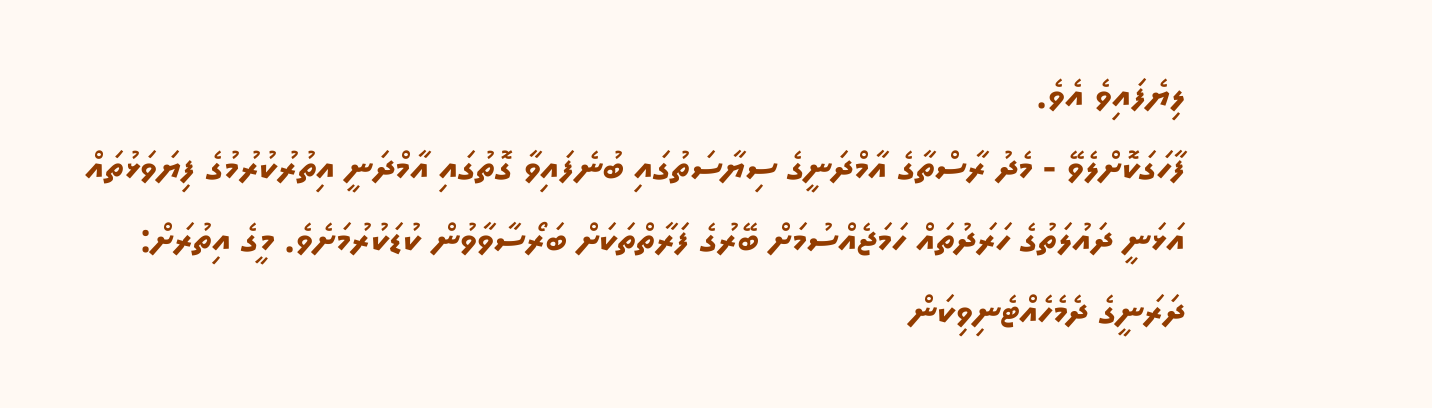ލިޔެފައިވެ އެވެ.
ފާހަގަކޮށްލެވޭ - މެދު ރާސްތާގެ އާމްދަނީގެ ސިޔާސަތުގައި ބުނެފައިވާ ގޮތުގައި އާމްދަނީ އިތުރުކުރުމުގެ ފިޔަވަޅުތައް އަޅަނީ ދައުލަތުގެ ހަރަދުތައް ހަމަޖެއްސުމަށް ބޭރުގެ ފަރާތްތަކަށް ބަރޯސާވާވުން ކުޑަކުރުމަށެވެ. މީގެ އިތުރަށް:
ދަރަނީގެ ދެމެހެއްޓެނިވިކަން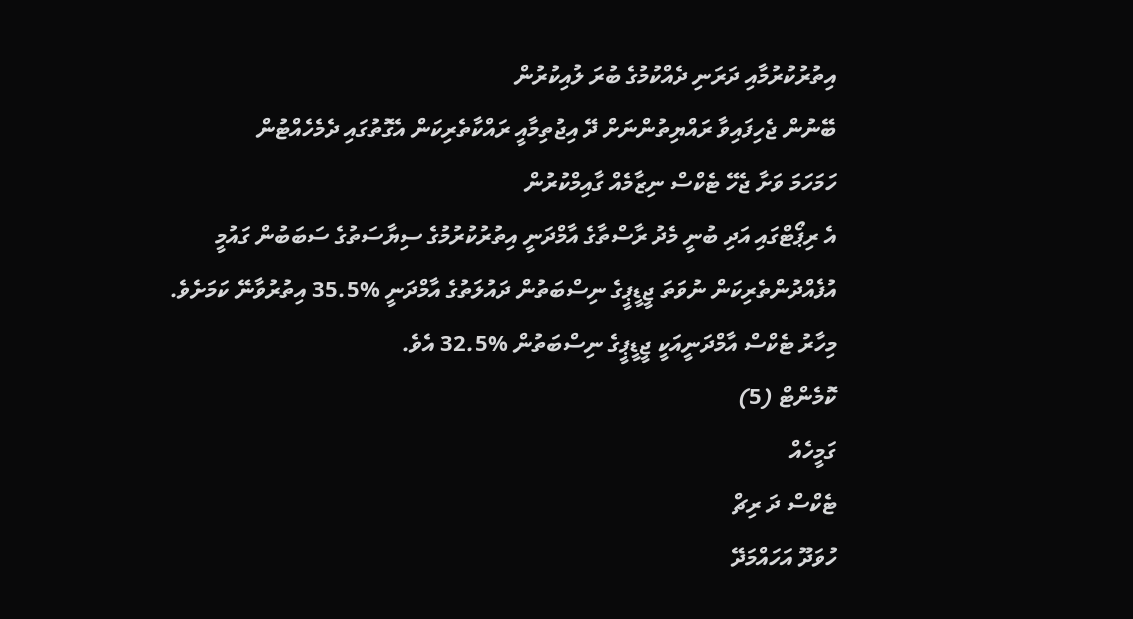އިތުރުކުރުމާއި ދަރަނި ދެއްކުމުގެ ބުރަ ލުއިކުރުން
ބޭނުން ޖެހިފައިވާ ރައްޔިތުންނަށް ދޭ އިޖުތިމާއީ ރައްކާތެރިކަން އެގޮތުގައި ދެމެހެއްޓުން
ހަމަހަމަ ވަށާ ޖެހޭ ޓެކްސް ނިޒާމެއް ގާއިމްކުރުން
އެ ރިޕޯޓްގައި އަދި ބުނީ މެދު ރާސްތާގެ އާމްދަނީ އިތުރުކުރުމުގެ ސިޔާސަތުގެ ސަބަބުން ގައުމީ އުފެއްދުންތެރިކަން ނުވަތަ ޖީޑީޕީގެ ނިސްބަތުން ދައުލަތުގެ އާމްދަނީ %35.5 އިތުރުވާނޭ ކަމަށެވެ. މިހާރު ޓެކްސް އާމްދަނީއަކީ ޖީޑީޕީގެ ނިސްބަތުން %32.5 އެވެ.
ކޮމެންޓް (5)
ގަމީހެއް
ޓެކްސް ދަ ރިޗް
ހުވަދޫ އަހައްމަދޭ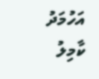އަހުމަދު ކާމިލު